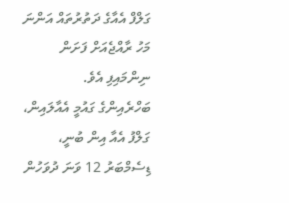ގަލްފް އެއާގެ ދަތުރުތައް އަންނަ މަހު ރާއްޖެއަށް ފަށަން ނިންމައިފި އެވެ.
ބަހްރެއިންގެ ގައުމީ އެއާލައިން، ގަލްފު އެއާ އިން ބުނީ، ޑިސެމްބަރު 12 ވަނަ ދުވަހުން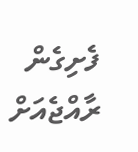ފެށިގެން ރާއްޖެއަށް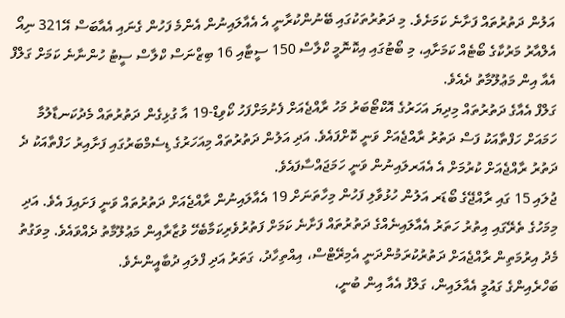އަލުން ދަތުރުތައް ފަށާނެ ކަމަށެވެ. މި ދަތުރުތަކުގައި ބޭނުންކުރާނީ އެ އެއާލައިނުން އެންމެ ފަހުން ގެނައި އެއާބަސް އޭ321 ނިއޯ އެލްއާރު މަރުކާގެ ބޯޓެއް ކަމަށާއި، މި ބޯޓުގައި އިކޮނޮމީ ކްލާސް 150 ސީޓާއި 16 ބިޒްނަސް ކްލާސް ސީޓު ހުންނާނެ ކަމަށް ގަލްފް އެއާ އިން މަޢުލޫމާތު ދެއެވެ.
ގަލްފް އެއާގެ ދަތުރުތައް މިދިޔަ އަހަރުގެ އޮކްޓޯބަރު މަހު ރާއްޖެއަށް ފެށުމަށްފަހު ކޯވިޑް-19 އާ ގުޅިގެން ދަތުރުތައް މެދުކަނޑާލުމާ ހަމައަށް ހަފްތާއަކު ފަސް ދަތުރު ރާއްޖެއަށް ވަނީ ކޮށްފައެވެ. އަދި އަލުން ދަތުރުތައް މިއަހަރުގެ ޑިސެމްބަރުގައި ފަށާއިރު ހަފްތާއަކު ދެ ދަތުރު ރާއްޖެއަށް ކުރުމަށް އެ އެއަރލައިނުން ވަނީ ހަމަޖައްސާފައެވެ.
ޖުލައި 15 ގައި ރާއްޖޭގެ ބޯޑަރ އަލުން ހުޅުވާލި ފަހުން މިހާތަނަށް 19 އެއާލައިނުން ރާއްޖެއަށް ދަތުރުތައް ވަނީ ފަށައިފަ އެވެ. އަދި މިމަހުގެ ތެރޭގައި އިތުރު ހަތަރު އެއާލައިނެއްގެ ދަތުރުތައް ފަށާނެ ކަމަށް ފަތުރުވެރިކަމާބެހޭ ވުޒާރާއިން މަޢުލޫމާތު ދެއްވައެވެ. މިވަގުތު މެދު އިރުމަތިން ރާއްޖެއަށް ދަތުރުކުރަމުންދަނީ އެމިރޭޓްސް، އިއްތިހާދު، ގަތަރު އަދި ފްލައި ދުބާއީންނެވެ.
ބަހްރެއިންގެ ގައުމީ އެއާލައިން، ގަލްފު އެއާ އިން ބުނީ،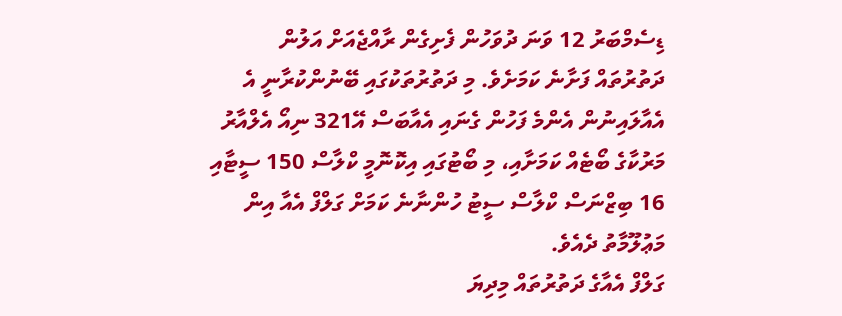ޑިސެމްބަރު 12 ވަނަ ދުވަހުން ފެށިގެން ރާއްޖެއަށް އަލުން ދަތުރުތައް ފަށާނެ ކަމަށެވެ. މި ދަތުރުތަކުގައި ބޭނުންކުރާނީ އެ އެއާލައިނުން އެންމެ ފަހުން ގެނައި އެއާބަސް އޭ321 ނިއޯ އެލްއާރު މަރުކާގެ ބޯޓެއް ކަމަށާއި، މި ބޯޓުގައި އިކޮނޮމީ ކްލާސް 150 ސީޓާއި 16 ބިޒްނަސް ކްލާސް ސީޓު ހުންނާނެ ކަމަށް ގަލްފް އެއާ އިން މަޢުލޫމާތު ދެއެވެ.
ގަލްފް އެއާގެ ދަތުރުތައް މިދިޔަ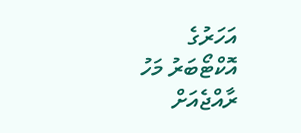އަހަރުގެ އޮކްޓޯބަރު މަހު ރާއްޖެއަށް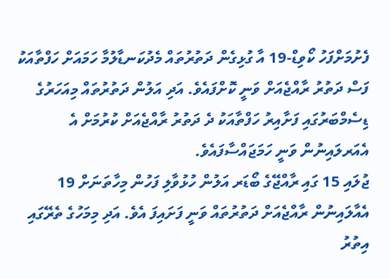ފެށުމަށްފަހު ކޯވިޑް-19 އާ ގުޅިގެން ދަތުރުތައް މެދުކަނޑާލުމާ ހަމައަށް ހަފްތާއަކު ފަސް ދަތުރު ރާއްޖެއަށް ވަނީ ކޮށްފައެވެ. އަދި އަލުން ދަތުރުތައް މިއަހަރުގެ ޑިސެމްބަރުގައި ފަށާއިރު ހަފްތާއަކު ދެ ދަތުރު ރާއްޖެއަށް ކުރުމަށް އެ އެއަރލައިނުން ވަނީ ހަމަޖައްސާފައެވެ.
ޖުލައި 15 ގައި ރާއްޖޭގެ ބޯޑަރ އަލުން ހުޅުވާލި ފަހުން މިހާތަނަށް 19 އެއާލައިނުން ރާއްޖެއަށް ދަތުރުތައް ވަނީ ފަށައިފަ އެވެ. އަދި މިމަހުގެ ތެރޭގައި އިތުރު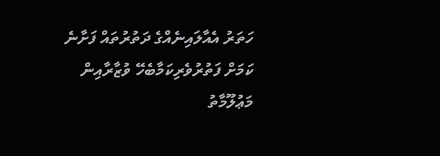ހަތަރު އެއާލައިނެއްގެ ދަތުރުތައް ފަށާނެ ކަމަށް ފަތުރުވެރިކަމާބެހޭ ވުޒާރާއިން މަޢުލޫމާތު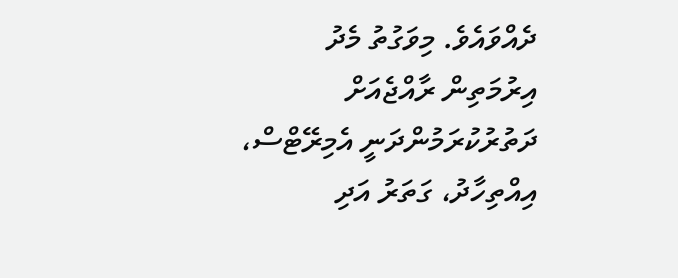ދެއްވައެވެ. މިވަގުތު މެދު އިރުމަތިން ރާއްޖެއަށް ދަތުރުކުރަމުންދަނީ އެމިރޭޓްސް، އިއްތިހާދު، ގަތަރު އަދި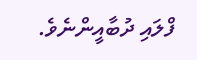ފްލައި ދުބާއީންނެވެ.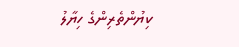ކިޔުންތެރިންގެ ހިޔާލު